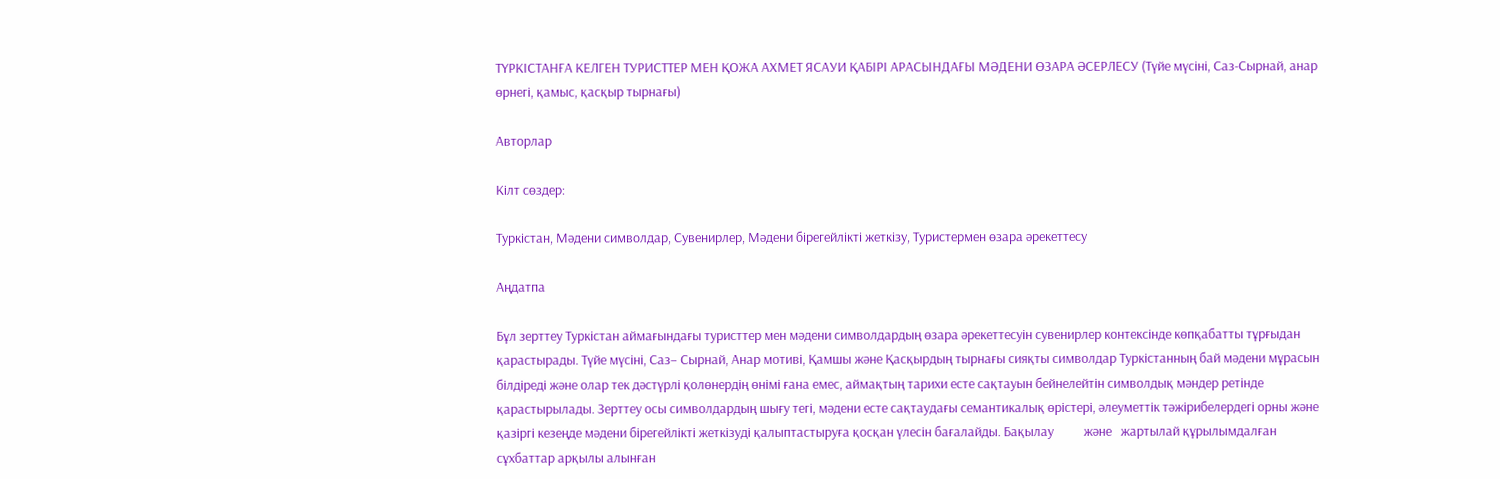ТҮРКІСТАНҒА КЕЛГЕН ТУРИСТТЕР МЕН ҚОЖА АХМЕТ ЯСАУИ ҚАБІРІ АРАСЫНДАҒЫ МӘДЕНИ ӨЗАРА ӘСЕРЛЕСУ (Түйе мүсіні, Саз-Сырнай, анар өрнегі, қамыс, қасқыр тырнағы)

Авторлар

Кілт сөздер:

Туркістан, Мәдени символдар, Сувенирлер, Мәдени бірегейлікті жеткізу, Туристермен өзара әрекеттесу

Аңдатпа

Бұл зерттеу Туркістан аймағындағы туристтер мен мәдени символдардың өзара әрекеттесуін сувенирлер контексінде көпқабатты тұрғыдан қарастырады. Түйе мүсіні, Саз– Сырнай, Анар мотиві, Қамшы және Қасқырдың тырнағы сияқты символдар Туркістанның бай мәдени мұрасын білдіреді және олар тек дәстүрлі қолөнердің өнімі ғана емес, аймақтың тарихи есте сақтауын бейнелейтін символдық мәндер ретінде қарастырылады. Зерттеу осы символдардың шығу тегі, мәдени есте сақтаудағы семантикалық өрістері, әлеуметтік тәжірибелердегі орны және қазіргі кезеңде мәдени бірегейлікті жеткізуді қалыптастыруға қосқан үлесін бағалайды. Бақылау          және   жартылай құрылымдалған сұхбаттар арқылы алынған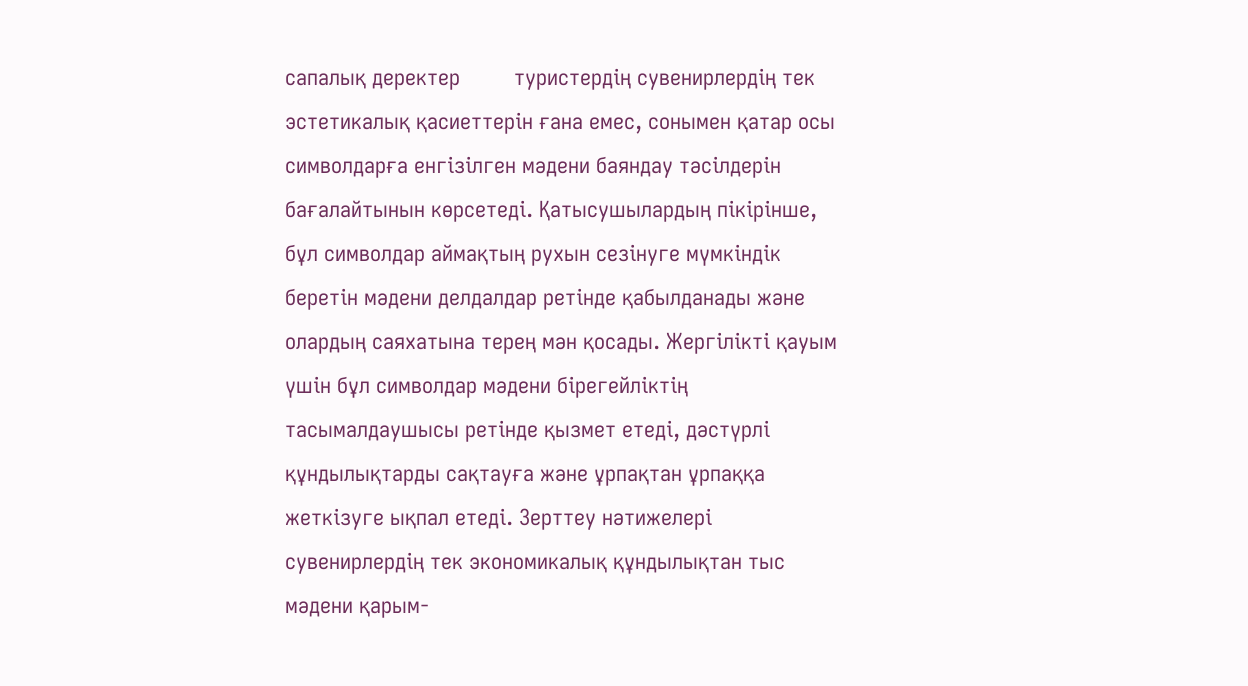сапалық деректер         туристердің сувенирлердің тек эстетикалық қасиеттерін ғана емес, сонымен қатар осы символдарға енгізілген мәдени баяндау тәсілдерін бағалайтынын көрсетеді. Қатысушылардың пікірінше, бұл символдар аймақтың рухын сезінуге мүмкіндік беретін мәдени делдалдар ретінде қабылданады және олардың саяхатына терең мән қосады. Жергілікті қауым үшін бұл символдар мәдени бірегейліктің тасымалдаушысы ретінде қызмет етеді, дәстүрлі құндылықтарды сақтауға және ұрпақтан ұрпаққа жеткізуге ықпал етеді. Зерттеу нәтижелері сувенирлердің тек экономикалық құндылықтан тыс мәдени қарым-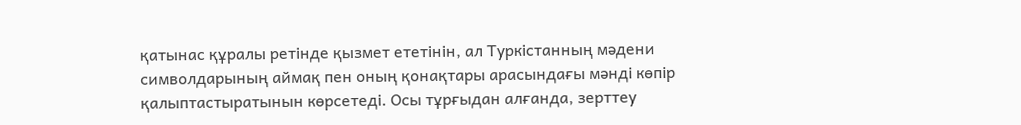қатынас құралы ретінде қызмет ететінін, ал Туркістанның мәдени символдарының аймақ пен оның қонақтары арасындағы мәнді көпір қалыптастыратынын көрсетеді. Осы тұрғыдан алғанда, зерттеу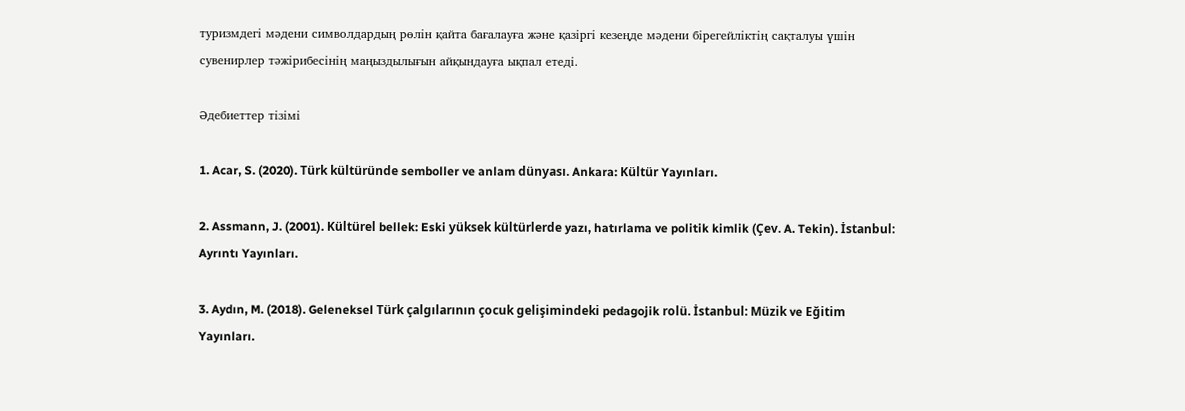туризмдегі мәдени символдардың рөлін қайта бағалауға және қазіргі кезеңде мәдени бірегейліктің сақталуы үшін сувенирлер тәжірибесінің маңыздылығын айқындауға ықпал етеді.

Әдебиеттер тізімі

1. Acar, S. (2020). Türk kültüründe semboller ve anlam dünyası. Ankara: Kültür Yayınları.

2. Assmann, J. (2001). Kültürel bellek: Eski yüksek kültürlerde yazı, hatırlama ve politik kimlik (Çev. A. Tekin). İstanbul: Ayrıntı Yayınları.

3. Aydın, M. (2018). Geleneksel Türk çalgılarının çocuk gelişimindeki pedagojik rolü. İstanbul: Müzik ve Eğitim Yayınları.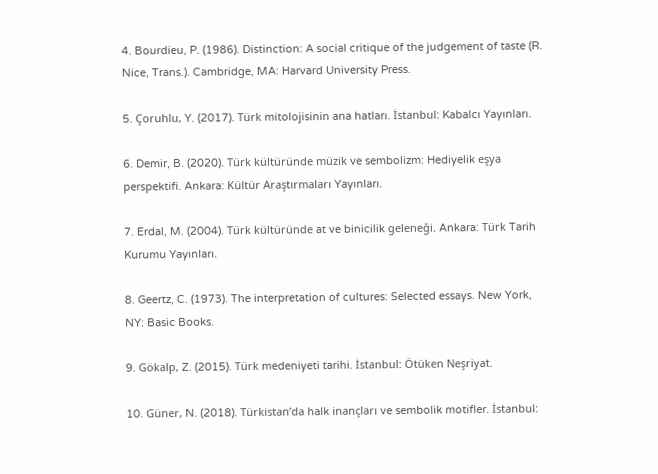4. Bourdieu, P. (1986). Distinction: A social critique of the judgement of taste (R. Nice, Trans.). Cambridge, MA: Harvard University Press.

5. Çoruhlu, Y. (2017). Türk mitolojisinin ana hatları. İstanbul: Kabalcı Yayınları.

6. Demir, B. (2020). Türk kültüründe müzik ve sembolizm: Hediyelik eşya perspektifi. Ankara: Kültür Araştırmaları Yayınları.

7. Erdal, M. (2004). Türk kültüründe at ve binicilik geleneği. Ankara: Türk Tarih Kurumu Yayınları.

8. Geertz, C. (1973). The interpretation of cultures: Selected essays. New York, NY: Basic Books.

9. Gökalp, Z. (2015). Türk medeniyeti tarihi. İstanbul: Ötüken Neşriyat.

10. Güner, N. (2018). Türkistan’da halk inançları ve sembolik motifler. İstanbul: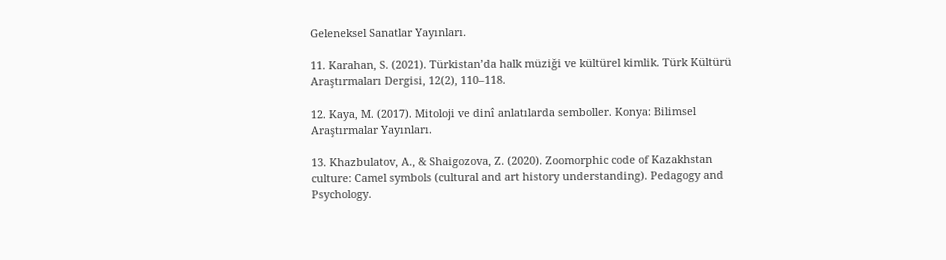Geleneksel Sanatlar Yayınları.

11. Karahan, S. (2021). Türkistan’da halk müziği ve kültürel kimlik. Türk Kültürü Araştırmaları Dergisi, 12(2), 110–118.

12. Kaya, M. (2017). Mitoloji ve dinî anlatılarda semboller. Konya: Bilimsel Araştırmalar Yayınları.

13. Khazbulatov, A., & Shaigozova, Z. (2020). Zoomorphic code of Kazakhstan culture: Camel symbols (cultural and art history understanding). Pedagogy and Psychology.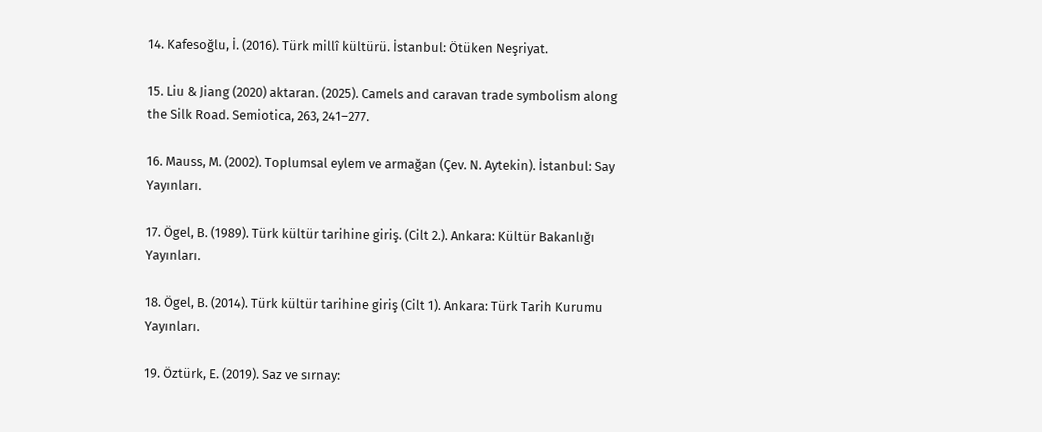14. Kafesoğlu, İ. (2016). Türk millî kültürü. İstanbul: Ötüken Neşriyat.

15. Liu & Jiang (2020) aktaran. (2025). Camels and caravan trade symbolism along the Silk Road. Semiotica, 263, 241–277.

16. Mauss, M. (2002). Toplumsal eylem ve armağan (Çev. N. Aytekin). İstanbul: Say Yayınları.

17. Ögel, B. (1989). Türk kültür tarihine giriş. (Cilt 2.). Ankara: Kültür Bakanlığı Yayınları.

18. Ögel, B. (2014). Türk kültür tarihine giriş (Cilt 1). Ankara: Türk Tarih Kurumu Yayınları.

19. Öztürk, E. (2019). Saz ve sırnay: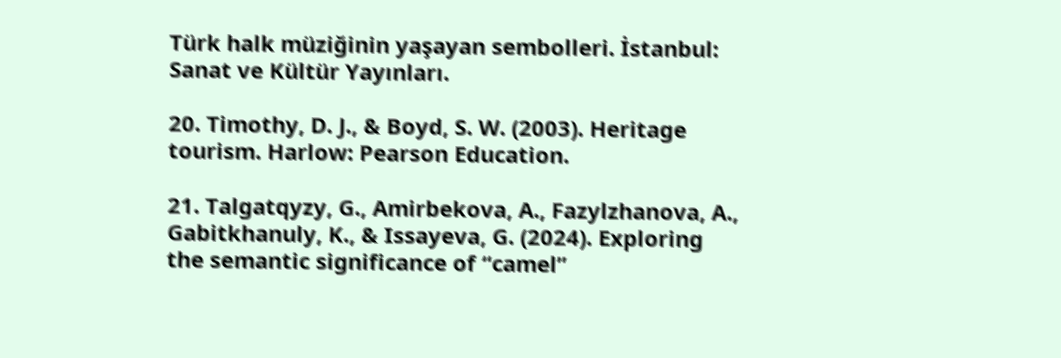Türk halk müziğinin yaşayan sembolleri. İstanbul: Sanat ve Kültür Yayınları.

20. Timothy, D. J., & Boyd, S. W. (2003). Heritage tourism. Harlow: Pearson Education.

21. Talgatqyzy, G., Amirbekova, A., Fazylzhanova, A., Gabitkhanuly, K., & Issayeva, G. (2024). Exploring the semantic significance of “camel”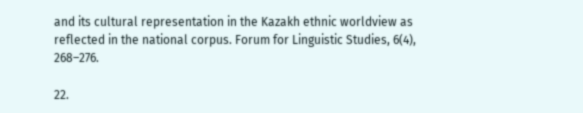and its cultural representation in the Kazakh ethnic worldview as reflected in the national corpus. Forum for Linguistic Studies, 6(4), 268–276.

22.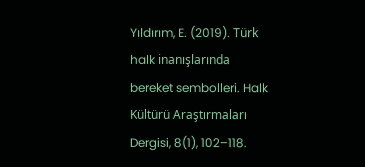Yıldırım, E. (2019). Türk halk inanışlarında bereket sembolleri. Halk Kültürü Araştırmaları Dergisi, 8(1), 102–118.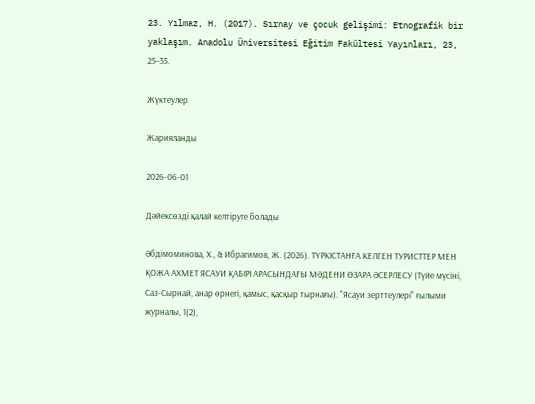23. Yılmaz, H. (2017). Sırnay ve çocuk gelişimi: Etnografik bir yaklaşım. Anadolu Üniversitesi Eğitim Fakültesi Yayınları, 23, 25–35.

Жүктеулер

Жарияланды

2026-06-01

Дәйексөзді қалай келтіруге болады

Әбдімоминова, Х., & Ибрагимов, Ж. (2026). ТҮРКІСТАНҒА КЕЛГЕН ТУРИСТТЕР МЕН ҚОЖА АХМЕТ ЯСАУИ ҚАБІРІ АРАСЫНДАҒЫ МӘДЕНИ ӨЗАРА ӘСЕРЛЕСУ (Түйе мүсіні, Саз-Сырнай, анар өрнегі, қамыс, қасқыр тырнағы). "Ясауи зерттеулері" ғылыми журналы, 1(2),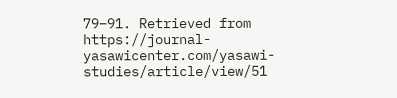79–91. Retrieved from https://journal-yasawicenter.com/yasawi-studies/article/view/51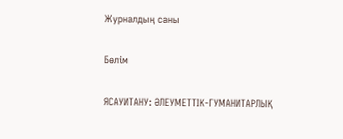Журналдың саны

Бөлім

ЯСАУИТАНУ: ӘЛЕУМЕТТІК-ГУМАНИТАРЛЫҚ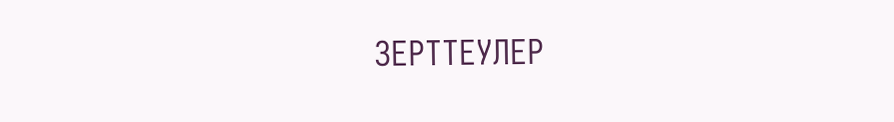ЗЕРТТЕУЛЕР